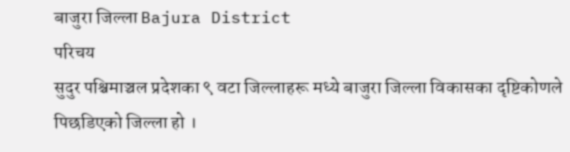बाजुरा जिल्ला Bajura District
परिचय
सुदुर पश्चिमाञ्चल प्रदेशका ९ वटा जिल्लाहरू मध्ये बाजुरा जिल्ला विकासका दृष्टिकोणले पिछडिएको जिल्ला हो ।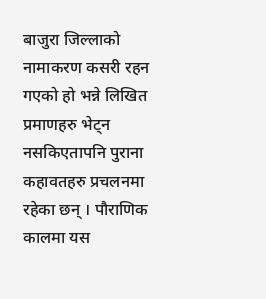बाजुरा जिल्लाको नामाकरण कसरी रहन गएको हो भन्ने लिखित प्रमाणहरु भेट्न नसकिएतापनि पुराना कहावतहरु प्रचलनमा रहेका छन् । पौराणिक कालमा यस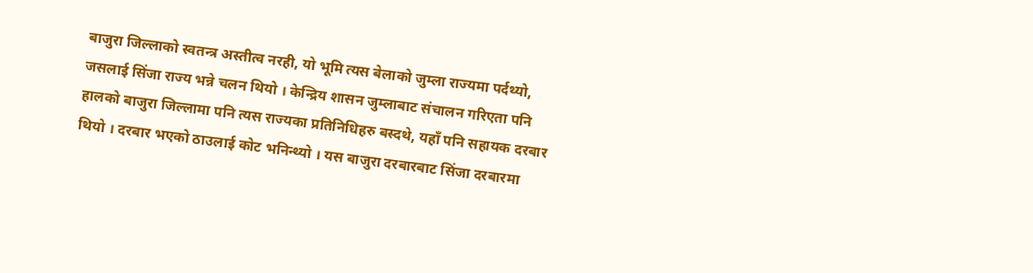बाजुरा जिल्लाको स्वतन्त्र अस्तीत्व नरही, यो भूमि त्यस बेलाको जुम्ला राज्यमा पर्दथ्यो, जसलाई सिंजा राज्य भन्ने चलन थियो । केन्द्रिय शासन जुम्लाबाट संचालन गरिएता पनि हालको बाजुरा जिल्लामा पनि त्यस राज्यका प्रतिनिधिहरु बस्दथे, यहाँ पनि सहायक दरबार थियो । दरबार भएको ठाउलाई कोट भनिन्थ्यो । यस बाजुरा दरबारबाट सिंजा दरबारमा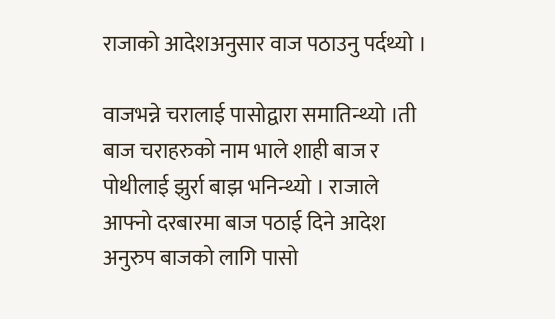राजाको आदेशअनुसार वाज पठाउनु पर्दथ्यो ।

वाजभन्ने चरालाई पासोद्वारा समातिन्थ्यो ।ती बाज चराहरुको नाम भाले शाही बाज र पोथीलाई झुर्रा बाझ भनिन्थ्यो । राजाले आफ्नो दरबारमा बाज पठाई दिने आदेश अनुरुप बाजको लागि पासो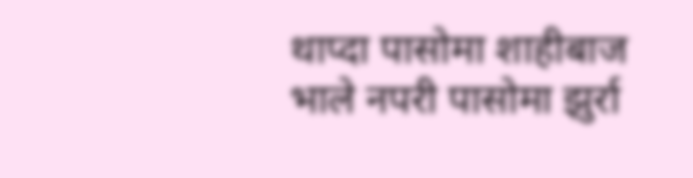थाप्दा पासोमा शाहीबाज भाले नपरी पासोमा झुर्रा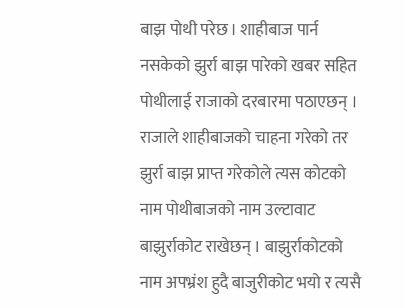बाझ पोथी परेछ। शाहीबाज पार्न नसकेको झुर्रा बाझ पारेको खबर सहित पोथीलाई राजाको दरबारमा पठाएछन् । राजाले शाहीबाजको चाहना गरेको तर झुर्रा बाझ प्राप्त गरेकोले त्यस कोटको नाम पोथीबाजको नाम उल्टावाट बाझुर्राकोट राखेछन् । बाझुर्राकोटको नाम अपभ्रंश हुदै बाजुरीकोट भयो र त्यसै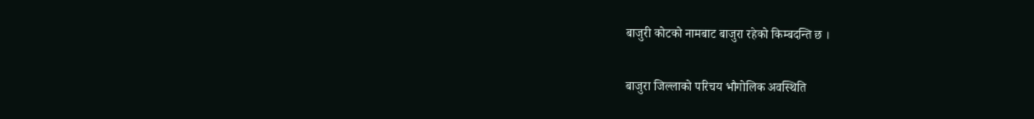बाजुरी कोटको नामबाट बाजुरा रहेको किम्बदन्ति छ ।

बाजुरा जिल्लाको परिचय भौगोलिक अवस्थिति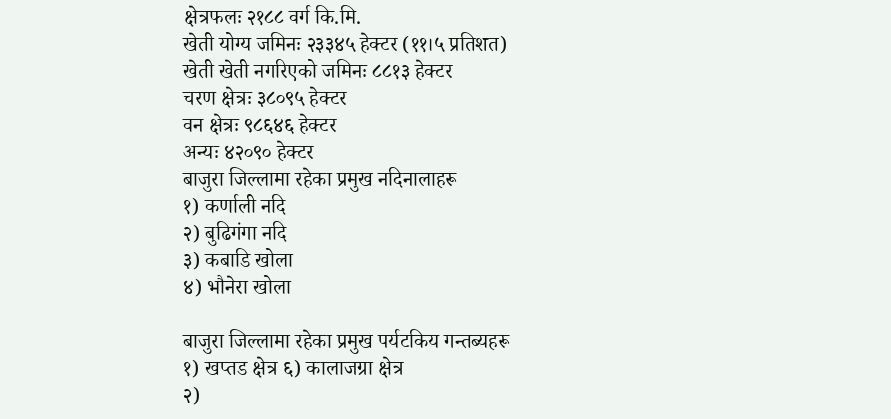क्षेत्रफलः २१८८ वर्ग कि.मि.
खेती योग्य जमिनः २३३४५ हेक्टर (११।५ प्रतिशत)
खेती खेती नगरिएको जमिनः ८८१३ हेक्टर
चरण क्षेत्रः ३८०९५ हेक्टर
वन क्षेत्रः ९८६४६ हेक्टर
अन्यः ४२०९० हेक्टर
बाजुरा जिल्लामा रहेका प्रमुख नदिनालाहरू
१) कर्णाली नदि
२) बुढिगंगा नदि
३) कबाडि खोला
४) भौनेरा खोला

बाजुरा जिल्लामा रहेका प्रमुख पर्यटकिय गन्तब्यहरू
१) खप्तड क्षेत्र ६) कालाजग्रा क्षेत्र
२)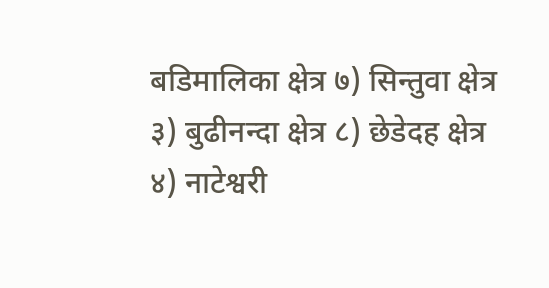बडिमालिका क्षेत्र ७) सिन्तुवा क्षेत्र
३) बुढीनन्दा क्षेत्र ८) छेडेदह क्षेत्र
४) नाटेश्वरी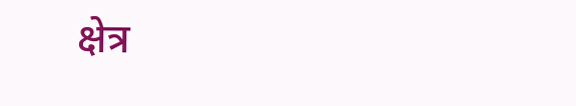क्षेत्र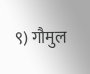९) गौमुल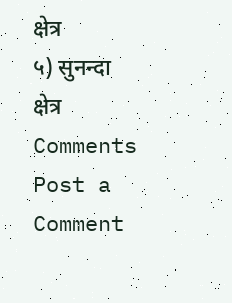क्षेत्र
५) सुनन्दा क्षेत्र
Comments
Post a Comment